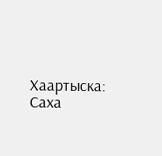Хаартыска: Саха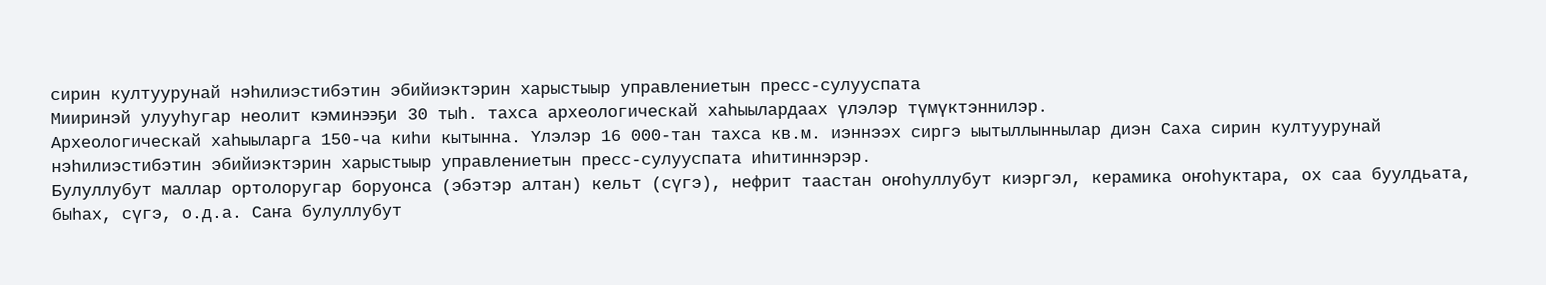сирин култуурунай нэһилиэстибэтин эбийиэктэрин харыстыыр управлениетын пресс-сулууспата
Мииринэй улууһугар неолит кэминээҕи 30 тыһ. тахса археологическай хаһыылардаах үлэлэр түмүктэннилэр.
Археологическай хаһыыларга 150-ча киһи кытынна. Үлэлэр 16 000-тан тахса кв.м. иэннээх сиргэ ыытыллыннылар диэн Саха сирин култуурунай нэһилиэстибэтин эбийиэктэрин харыстыыр управлениетын пресс-сулууспата иһитиннэрэр.
Булуллубут маллар ортолоругар боруонса (эбэтэр алтан) кельт (сүгэ), нефрит таастан оҥоһуллубут киэргэл, керамика оҥоһуктара, ох саа буулдьата, быһах, сүгэ, о.д.а. Саҥа булуллубут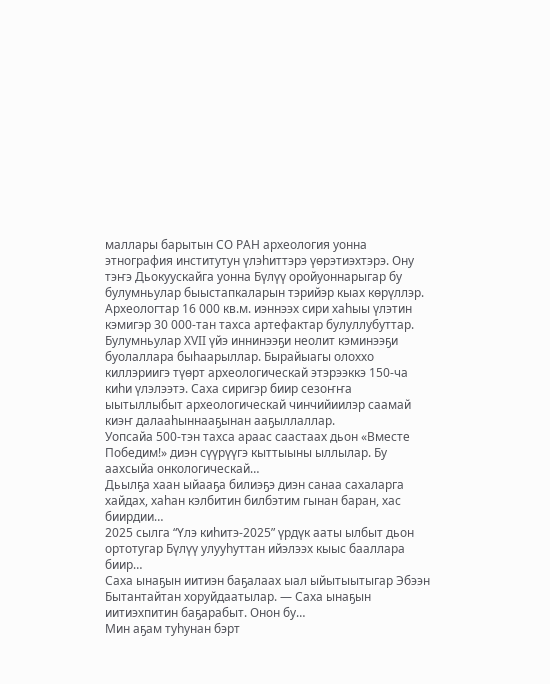маллары барытын СО РАН археология уонна этнография институтун үлэһиттэрэ үөрэтиэхтэрэ. Ону тэҥэ Дьокуускайга уонна Бүлүү оройуоннарыгар бу булумньулар быыстапкаларын тэрийэр кыах көрүллэр.
Археологтар 16 000 кв.м. иэннээх сири хаһыы үлэтин кэмигэр 30 000-тан тахса артефактар булуллубуттар. Булумньулар XVII үйэ иннинээҕи неолит кэминээҕи буолаллара быһаарыллар. Бырайыагы олоххо киллэриигэ түөрт археологическай этэрээккэ 150-ча киһи үлэлээтэ. Саха сиригэр биир сезоҥҥа ыытыллыбыт археологическай чинчийиилэр саамай киэҥ далааһыннааҕынан ааҕыллаллар.
Уопсайа 500-тэн тахса араас саастаах дьон «Вместе Победим!» диэн сүүрүүгэ кыттыыны ыллылар. Бу аахсыйа онкологическай…
Дьылҕа хаан ыйааҕа билиэҕэ диэн санаа сахаларга хайдах, хаһан кэлбитин билбэтим гынан баран, хас биирдии…
2025 сылга “Үлэ киһитэ‑2025” үрдүк ааты ылбыт дьон ортотугар Бүлүү улууһуттан ийэлээх кыыс бааллара биир…
Саха ынаҕын иитиэн баҕалаах ыал ыйытыытыгар Эбээн Бытантайтан хоруйдаатылар. — Саха ынаҕын иитиэхпитин баҕарабыт. Онон бу…
Мин аҕам туһунан бэрт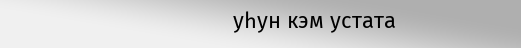уһун кэм устата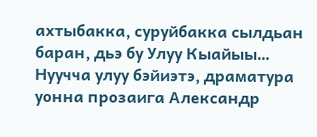ахтыбакка, суруйбакка сылдьан баран, дьэ бу Улуу Кыайыы…
Нуучча улуу бэйиэтэ, драматура уонна прозаига Александр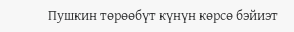Пушкин төрөөбүт күнүн көрсө бэйиэт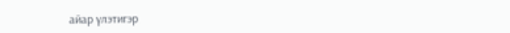айар үлэтигэр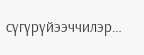сүгүрүйээччилэр…